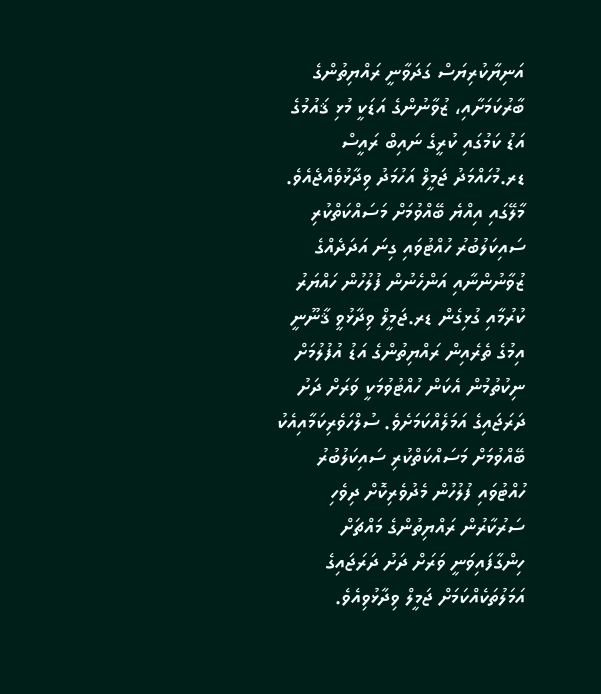އަނިޔާކުރިޔަސް ގަދަވާނީ ރައްޔިތުންގެ ބާރުކަމަށާއި، ޒުވާނުންގެ އަޑަކީ މުޅި ޤައުމުގެ އަޑު ކަމުގައި ކުރީގެ ނައިބް ރައީސް ޑރ.މުހައްމަދު ޖަމީލް އަހުމަދު ވިދާޅުވެއްޖެއެވެ.
މާލޭގައި އިއްޔެ ބޭއްވުމަށް މަސައްކަތްކުރި ސައިކަލުބުރު ހުއްޓުވައި ގިނަ އަދަދެއްގެ ޒުވާނުންނާއި އަންހެނުން ފުލުހުން ހައްޔަރު ކުރުމާއި ގުޅިގެން ޑރ.ޖަމީލް ވިދާޅުވީ ޤާނޫނީ އިމުގެ ތެރެއިން ރައްޔިތުންގެ އަޑު އުފުލުމަށް ނިކުތުމުން އެކަން ހުއްޓުވުމަކީ ވަރަށް ދަށު ދަރަޖައިގެ އަމަލެއްކަމަށެވެ. ސުލްހަވެރިކަމާއިއެކު ބޭއްވުމަށް މަސައްކަތްކުރި ސައިކަލުބުރު ހުއްޓުވައި ފުލުހުން މެދުވެރިކޮށް ދިވެހި ސަރުކާރުން ރައްޔިތުންގެ މައްޗަށް ހިންގާފައިވަނީ ވަރަށް ދަށު ދަރަޖައިގެ އަމަލުތަކެއްކަމަށް ޖަމީލް ވިދާޅުވިއެވެ.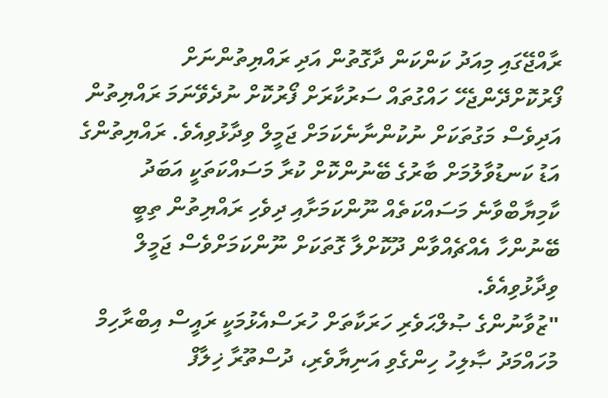ރާއްޖޭގައި މިއަދު ކަންކަން ދާގޮތުން އަދި ރައްޔިތުންނަށް ފޯރުކޮށްދޭންޖެހޭ ހައްގުތައް ސަރުކާރަށް ފޯރުކޮށް ނުދެވޭނަމަ ރައްޔިތުން އަދިވެސް މަގުތަކަށް ނުކުންނާނެކަމަށް ޖަމީލް ވިދާޅުވިއެވެ. ރައްޔިތުންގެ އަޑު ކަނޑުވާލުމަށް ބާރުގެ ބޭނުންކޮށް ކުރާ މަސައްކަތަކީ އަބަދު ކާމިޔާބްވާނެ މަސައްކަތެއް ނޫންކަމަށާއި ދިވެހި ރައްޔިތުން ތިބީ ބޭނުންހާ އެއްޗެއްވާން ދޫކޮށްލާ ގޮތަކަށް ނޫންކަމަށްވެސް ޖަމީލް ވިދާޅުވިއެވެ.
"ޒުވާނުންގެ ޞުލްޙަވެރި ހަރަކާތަށް ހުރަސްއެޅުމަކީ ރައީސް އިބްރާހިމް މުހައްމަދު ޞާލިހު ހިންގެވި އަނިޔާވެރި، ދުސްތޫރާ ޚިލާފް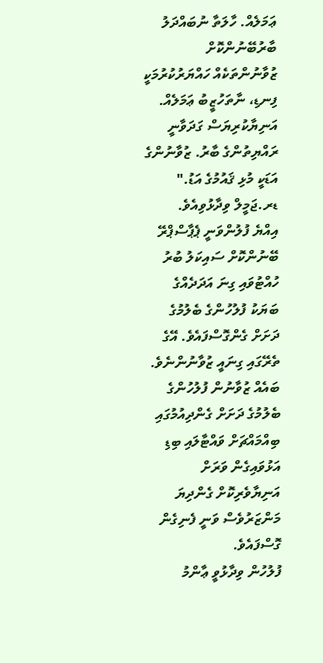ޢަމަލެއް. ހާލަތާ ނުބައްދަލު ބާރުބޭނުންކޮށް ޒުވާނުންތަކެއް ހައްޔަރުކުރުމަކީ ފިނޑި، ނާތަހުޒީބު ޢަމަލެއް. އަނިޔާކުރިޔަސް ގަދަވާނީ ރައްޔިތުންގެ ބާރު. ޒުވާނުންގެ އަޑަކީ މުޅި ޤައުމުގެ އަޑު." ޑރ.ޖަމީލް ވިދާޅުވިއެވެ.
އިއްޔެ ފުލުންވަނީ ޕެޕާސްޕްރޭ ބޭނުންކޮށް ސައިކަލު ބުރު ހުއްޓުވައި ގިނަ އަދަދެއްގެ ބަޔަކު ފުލުހުންގެ ބެލުމުގެ ދަށަށް ގެންގޮސްފައެވެ. އޭގެ ތެރޭގައި ގިނައީ ޒުވާނުންނެވެ. ބައެއް ޒުވާނުން ފުލުހުންގެ ބެލުމުގެ ދަށަށް ގެންދިއުމުގައި ބިއްމައްޗަށް ވައްޓާލައި ބިޑި އަޅުވައިގެން ވަރަށް އަނިޔާވެރިކޮށް ގެންދިޔަ މަންޒަރުވެސް ވަނީ ފެނިގެން ގޮސްފައެވެ.
ފުލުހުން ވިދާޅުވީ ޢާންމު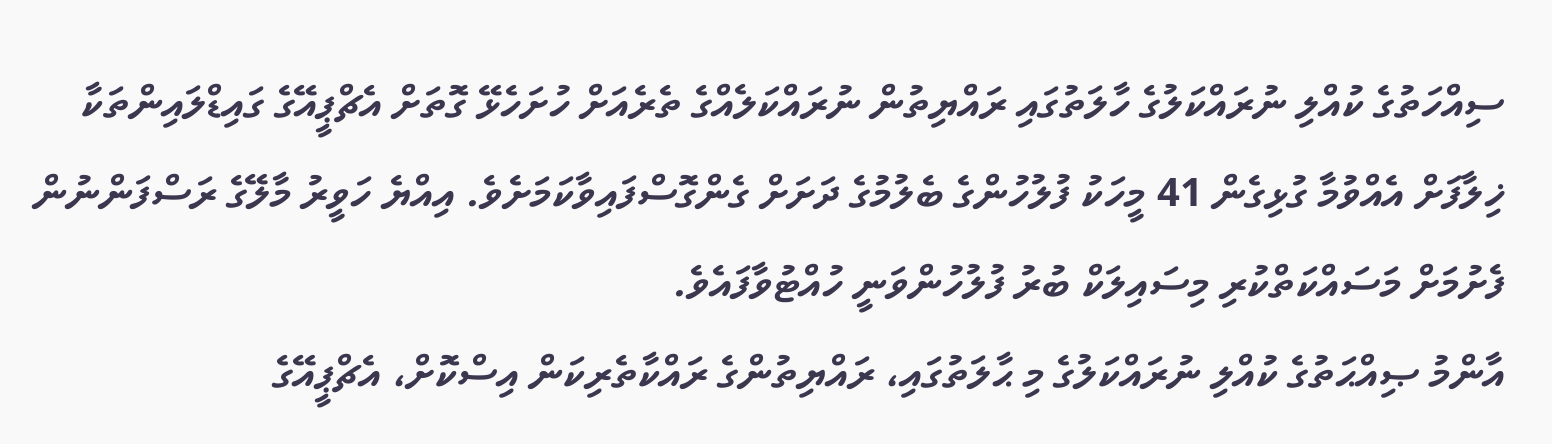ސިއްހަތުގެ ކުއްލި ނުރައްކަލުގެ ހާލަތުގައި ރައްޔިތުން ނުރައްކަލެއްގެ ތެރެއަށް ހުށަހެޅޭ ގޮތަށް އެޗްޕީއޭގެ ގައިޑްލައިންތަކާ ޚިލާފަށް އެއްވުމާ ގުޅިގެން 41 މީހަކު ފުލުހުންގެ ބެލުމުގެ ދަށަށް ގެންގޮސްފައިވާކަމަށެވެ. އިއްޔެ ހަވީރު މާލޭގެ ރަސްފަންނުން ފެށުމަށް މަސައްކަތްކުރި މިސައިލަކް ބުރު ފުލުހުންވަނީ ހުއްޓުވާފައެވެ.
އާންމު ޞިއްޙަތުގެ ކުއްލި ނުރައްކަލުގެ މި ޙާލަތުގައި، ރައްޔިތުންގެ ރައްކާތެރިކަން އިސްކޮށް، އެޗްޕީއޭގެ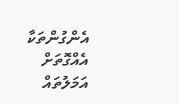އެންގުންތަކާ އެއްގޮތަށް އަމަލުތައް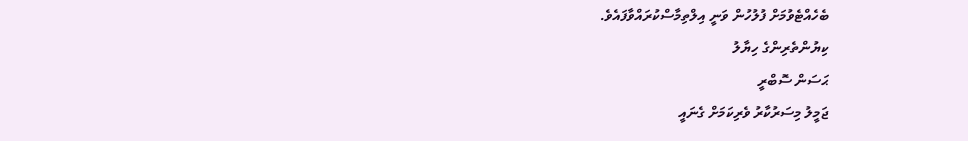ބެހެއްޓެވުމަށް ފުލުހުން ވަނީ އިލްތިމާސްކުރައްވާފައެވެ.
ކިޔުންތެރިންގެ ހިޔާލު
ޙަސަން ސޮބްރީ
ޖަމީލު މިސަރުކާރު ވެރިކަމަށް ގެނައީ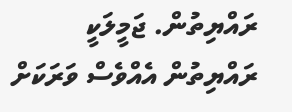ރައްޔިތުން. ޖަމީލަކީ ރައްޔިތުން އެއްވެސް ވަރަކަށް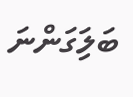ބަލަިގަންނަ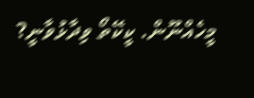މީހެއްނޫން. ކީކޭތޯ ވިދާޅުވާނީ?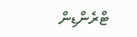ޓްރެންޑިން